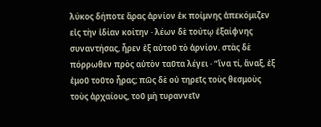λύκος δήποτε ἄρας ἀρνίον ἐκ ποίμνης ἀπεκόμιζεν εἰς τὴν ἰδίαν κοίτην · λέων δὲ τούτῳ ἐξαίφνης συναντήσας, ἦρεν ἐξ αὐτοῦ τὸ ἀρνίον. στὰς δὲ πόρρωθεν πρὸς αὐτὸν ταῦτα λέγει · “ἵνα τί, ἄναξ, ἐξ ἐμοῦ τοῦτο ἦρας; πῶς δὲ οὐ τηρεῖς τοὺς θεσμοὺς τοὺς ἀρχαίους, τοῦ μὴ τυραννεῖν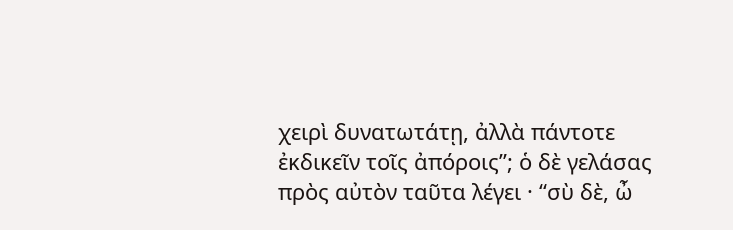χειρὶ δυνατωτάτῃ, ἀλλὰ πάντοτε ἐκδικεῖν τοῖς ἀπόροις”; ὁ δὲ γελάσας πρὸς αὐτὸν ταῦτα λέγει · “σὺ δὲ, ὦ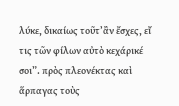λύκε, δικαίως τοῦτ’ἂν ἔσχες, εἴ τις τῶν φίλων αὐτὸ κεχάρικέ σοι”. πρὸς πλεονέκτας καὶ ἅρπαγας τοὺς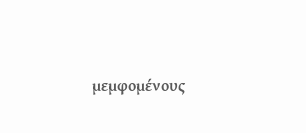μεμφομένους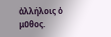ἀλλήλοις ὁ μῦθος.